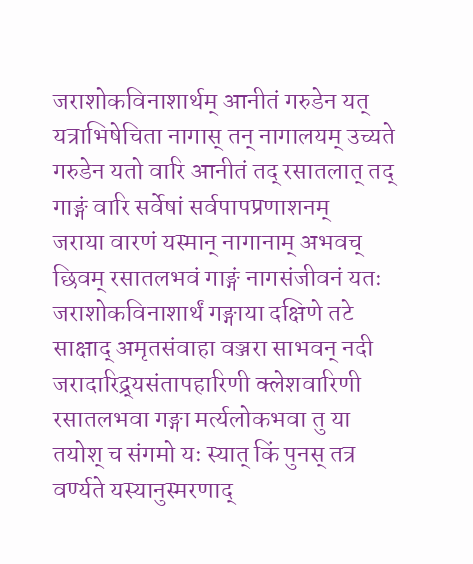जराशोकविनाशार्थम् आनीतं गरुडेन यत् यत्राभिषेचिता नागास् तन् नागालयम् उच्यते
गरुडेन यतो वारि आनीतं तद् रसातलात् तद् गाङ्गं वारि सर्वेषां सर्वपापप्रणाशनम्
जराया वारणं यस्मान् नागानाम् अभवच् छिवम् रसातलभवं गाङ्गं नागसंजीवनं यतः
जराशोकविनाशार्थं गङ्गाया दक्षिणे तटे साक्षाद् अमृतसंवाहा वञ्जरा साभवन् नदी
जरादारिद्र्यसंतापहारिणी क्लेशवारिणी रसातलभवा गङ्गा मर्त्यलोकभवा तु या
तयोश् च संगमो यः स्यात् किं पुनस् तत्र वर्ण्यते यस्यानुस्मरणाद्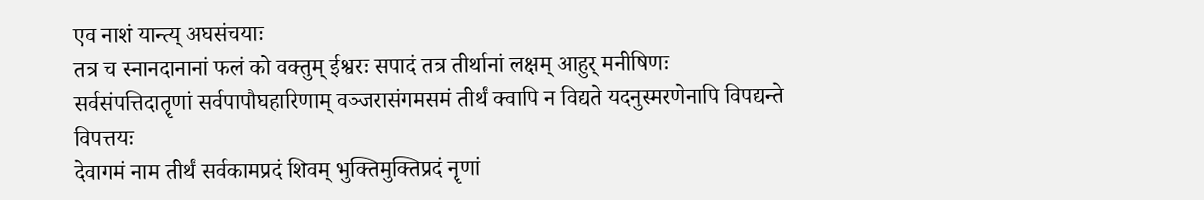एव नाशं यान्त्य् अघसंचयाः
तत्र च स्नानदानानां फलं को वक्तुम् ईश्वरः सपादं तत्र तीर्थानां लक्षम् आहुर् मनीषिणः
सर्वसंपत्तिदातॄणां सर्वपापौघहारिणाम् वञ्जरासंगमसमं तीर्थं क्वापि न विद्यते यदनुस्मरणेनापि विपद्यन्ते विपत्तयः
देवागमं नाम तीर्थं सर्वकामप्रदं शिवम् भुक्तिमुक्तिप्रदं नॄणां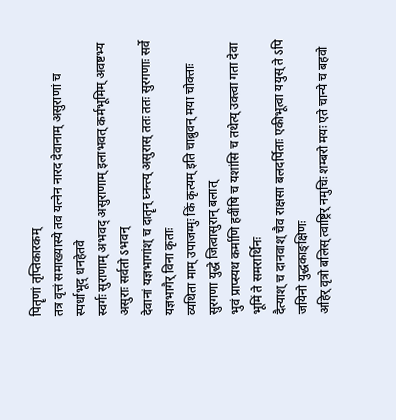पितॄणां तृप्तिकारकम्
तत्र वृत्तं समाख्यास्ये तव यत्नेन नारद देवानाम् असुराणां च स्पर्धाभूद् धनहेतवे
स्वर्गः सुराणाम् अभवद् असुराणाम् इलाभवत् कर्मभूमिम् अवष्टभ्य असुराः सर्वतो ऽभवन्
देवानां यज्ञभागांश् च दातॄन् घ्नन्त्य् असुरास् ततः ततः सुरगणाः सर्वे यज्ञभागैर् विना कृताः
व्यथिता माम् उपाजग्मुः किं कृत्यम् इति चाब्रुवन् मया चोक्ताः सुरगणा युद्धे जित्वासुरान् बलात्
भुवं प्राप्स्यथ कर्माणि हवींषि च यशांसि च तथेत्य् उक्त्वा गता देवा भूमिं ते समरार्थिनः
दैत्याश् च दानवाश् चैव राक्षसा बलदर्पिताः एकीभूत्वा ययुस् ते ऽपि जयिनो युद्धकाङ्क्षिणः
अहिर् वृत्रो बलिस् त्वाष्ट्रिर् नमुचिः शम्बरो मयः एते चान्ये च बहवो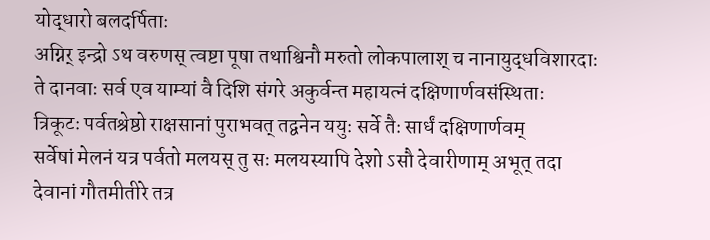योद्धारो बलदर्पिताः
अग्निर् इन्द्रो ऽथ वरुणस् त्वष्टा पूषा तथाश्विनौ मरुतो लोकपालाश् च नानायुद्धविशारदाः
ते दानवाः सर्व एव याम्यां वै दिशि संगरे अकुर्वन्त महायत्नं दक्षिणार्णवसंस्थिताः
त्रिकूटः पर्वतश्रेष्ठो राक्षसानां पुराभवत् तद्वनेन ययुः सर्वे तैः सार्धं दक्षिणार्णवम्
सर्वेषां मेलनं यत्र पर्वतो मलयस् तु सः मलयस्यापि देशो ऽसौ देवारीणाम् अभूत् तदा
देवानां गौतमीतीरे तत्र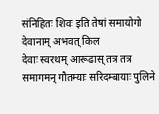संनिहितः शिवः इति तेषां समायोगो देवानाम् अभवत् किल
देवाः स्वरथम् आरूढास् तत्र तत्र समागमन् गौतम्याः सरिदम्बायाः पुलिने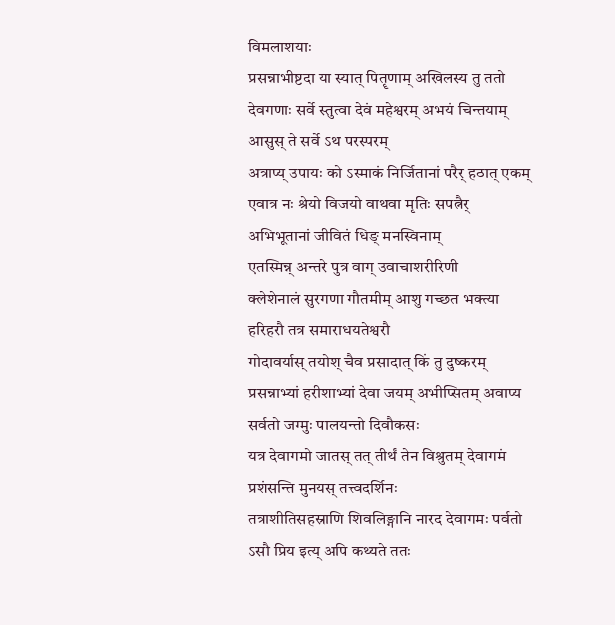विमलाशयाः
प्रसन्नाभीष्टदा या स्यात् पितॄणाम् अखिलस्य तु ततो देवगणाः सर्वे स्तुत्वा देवं महेश्वरम् अभयं चिन्तयाम् आसुस् ते सर्वे ऽथ परस्परम्
अत्राप्य् उपायः को ऽस्माकं निर्जितानां परैर् हठात् एकम् एवात्र नः श्रेयो विजयो वाथवा मृतिः सपत्नैर् अभिभूतानां जीवितं धिङ् मनस्विनाम्
एतस्मिन्न् अन्तरे पुत्र वाग् उवाचाशरीरिणी
क्लेशेनालं सुरगणा गौतमीम् आशु गच्छत भक्त्या हरिहरौ तत्र समाराधयतेश्वरौ
गोदावर्यास् तयोश् चैव प्रसादात् किं तु दुष्करम्
प्रसन्नाभ्यां हरीशाभ्यां देवा जयम् अभीप्सितम् अवाप्य सर्वतो जग्मुः पालयन्तो दिवौकसः
यत्र देवागमो जातस् तत् तीर्थं तेन विश्रुतम् देवागमं प्रशंसन्ति मुनयस् तत्त्वदर्शिनः
तत्राशीतिसहस्राणि शिवलिङ्गानि नारद देवागमः पर्वतो ऽसौ प्रिय इत्य् अपि कथ्यते ततः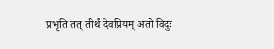प्रभृति तत् तीर्थं देवप्रियम् अतो विदुः